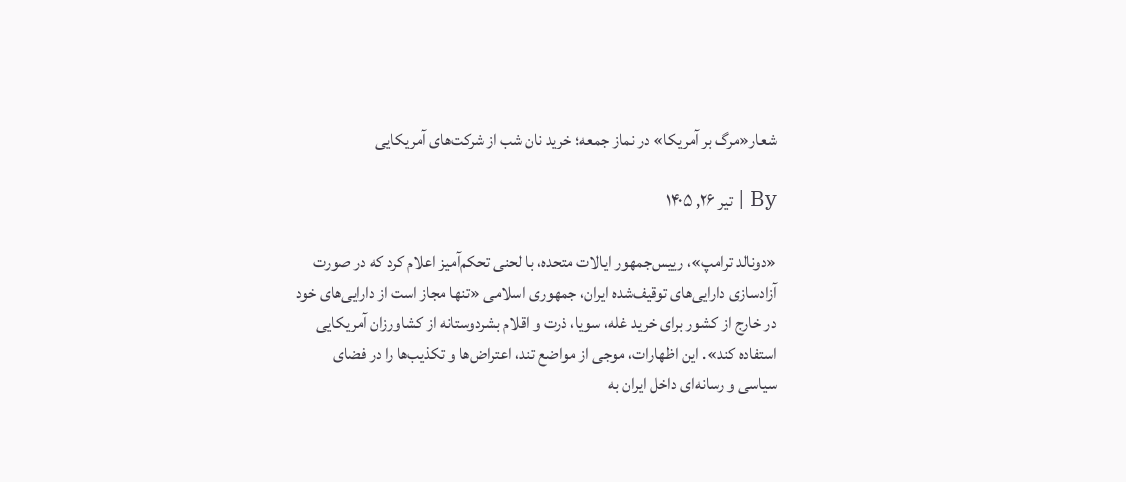شعار«مرگ بر آمریکا» در نماز جمعه؛ خرید نان شب از شرکت‌های آمریکایی

By | تیر ۲۶, ۱۴۰۵

«دونالد ترامپ»، رییس‌جمهور ایالات متحده، با لحنی تحکم‌آمیز اعلام کرد که در صورت آزادسازی دارایی‌های توقیف‌شده ایران، جمهوری اسلامی «تنها مجاز است از دارایی‌های خود در خارج از کشور برای خرید غله، سویا، ذرت و اقلام بشردوستانه از کشاورزان آمریکایی استفاده کند». این اظهارات، موجی از مواضع تند، اعتراض‌ها و تکذیب‌ها را در فضای سیاسی و رسانه‌ای داخل ایران به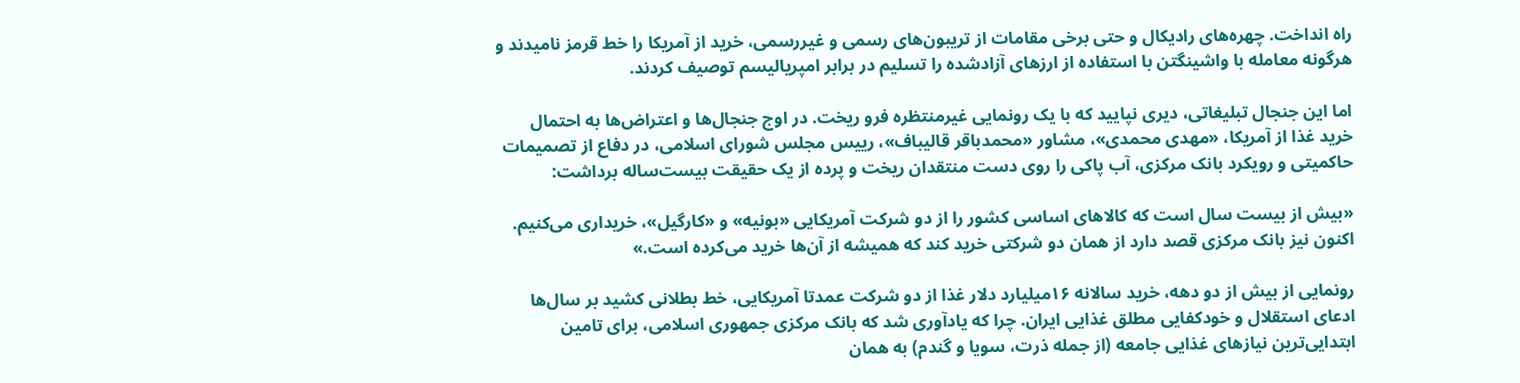راه انداخت. چهره‌های رادیکال و حتی برخی مقامات از تریبون‌های رسمی و غیررسمی، خرید از آمریکا را خط قرمز نامیدند و هرگونه معامله با واشینگتن با استفاده از ارزهای آزادشده را تسلیم در برابر امپریالیسم توصیف کردند.

اما این جنجال تبلیغاتی، دیری نپایید که با یک رونمایی غیرمنتظره فرو ریخت. در اوج جنجال‌ها و اعتراض‌ها به احتمال خرید غذا از آمریکا، «مهدی محمدی»، مشاور «محمدباقر قالیباف»، رییس مجلس شورای اسلامی، در دفاع از تصمیمات حاکمیتی و رویکرد بانک مرکزی، آب پاکی را روی دست منتقدان ریخت و پرده از یک حقیقت بیست‌ساله برداشت:

«بیش از بیست سال است که کالاهای اساسی کشور را از دو شرکت آمریکایی «بونیه» و «کارگیل»، خریداری می‌کنیم. اکنون نیز بانک مرکزی قصد دارد از همان دو شرکتی خرید کند که همیشه از آن‌ها خرید می‌کرده است.»

رونمایی از بیش از دو دهه، خرید سالانه ۱۶میلیارد دلار غذا از دو شرکت عمدتا آمریکایی، خط بطلانی کشید بر سال‌ها ادعای استقلال و خودکفایی مطلق غذایی ایران. چرا که یادآوری شد که بانک مرکزی جمهوری اسلامی، برای تامین ابتدایی‌ترین نیازهای غذایی جامعه (از جمله ذرت، سویا و گندم) به همان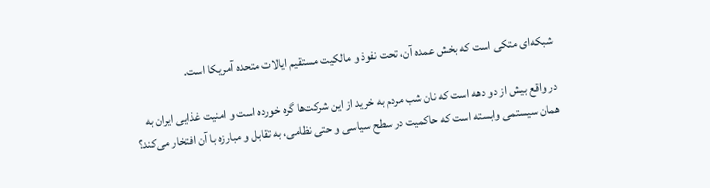شبکه‌ای متکی است که بخش عمده آن، تحت نفوذ و مالکیت مستقیم ایالات متحده آمریکا است.

در واقع بیش از دو دهه است که نان شب مردم به خرید از این شرکت‌ها گره خورده است و امنیت غذایی ایران به همان سیستمی وابسته است که حاکمیت در سطح سیاسی و حتی نظامی، به تقابل و مبارزه با آن افتخار می‌کند؟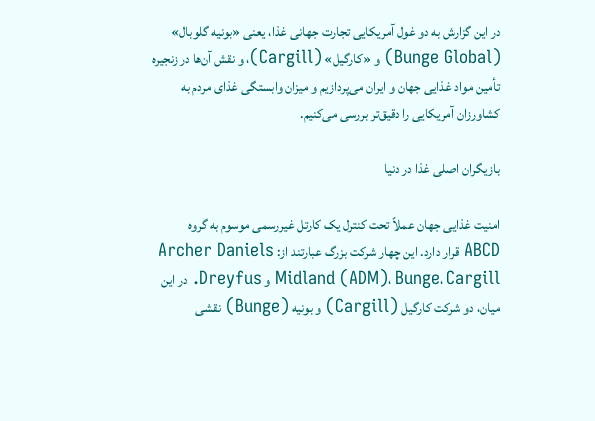در این گزارش به دو غول آمریکایی تجارت جهانی غذا، یعنی «بونیه گلوبال» (Bunge Global) و «کارگیل» (Cargill)، و نقش آن‌ها در زنجیره تأمین مواد غذایی جهان و ایران می‌پردازیم و میزان وابستگی غذای مردم به کشاورزان آمریکایی را دقیق‌تر بررسی می‌کنیم.

بازیگران اصلی غذا در دنیا

امنیت غذایی جهان عملاً تحت کنترل یک کارتل غیررسمی موسوم به گروه ABCD قرار دارد. این چهار شرکت بزرگ عبارتند از: Archer Daniels Midland (ADM)، Bunge، Cargill و Dreyfus. در این میان، دو شرکت کارگیل (Cargill) و بونیه (Bunge) نقشی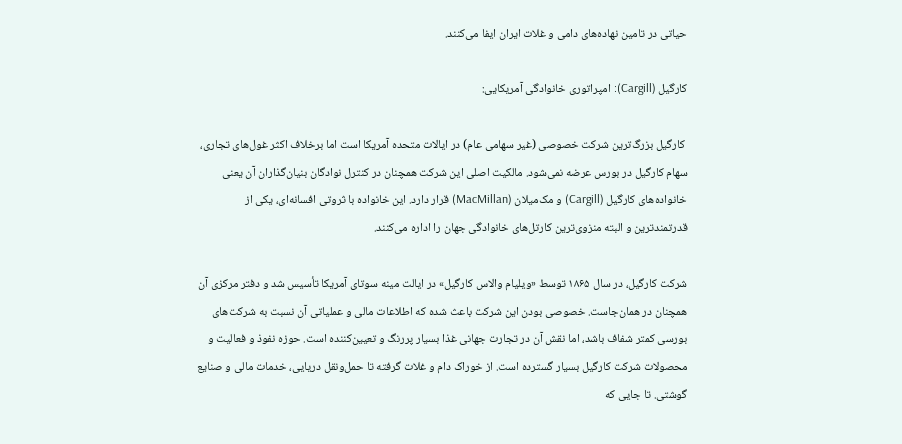حیاتی در تامین نهاده‌های دامی و غلات ایران ایفا می‌کنند.

کارگیل (Cargill): امپراتوری خانوادگی آمریکایی:

 کارگیل بزرگ‌ترین شرکت خصوصی (غیر سهامی عام) در ایالات متحده آمریکا است اما برخلاف اکثر غول‌های تجاری، سهام کارگیل در بورس عرضه نمی‌شود. مالکیت اصلی این شرکت همچنان در کنترل نوادگان بنیان‌گذاران آن یعنی خانواده‌های کارگیل (Cargill) و مک‌میلان (MacMillan) قرار دارد. این خانواده با ثروتی افسانه‌ای، یکی از قدرتمندترین و البته منزوی‌ترین کارتل‌های خانوادگی جهان را اداره می‌کنند.

شرکت کارگیل، در سال ۱۸۶۵ توسط «ویلیام والاس کارگیل» در ایالت مینه سوتای آمریکا تأسیس شد و دفتر مرکزی آن همچنان در همان‌جاست. خصوصی بودن این شرکت باعث شده که اطلاعات مالی و عملیاتی آن نسبت به شرکت‌های بورسی کمتر شفاف باشد، اما نقش آن در تجارت جهانی غذا بسیار پررنگ و تعیین‌کننده است. حوزه نفوذ و فعالیت و محصولات شرکت کارگیل بسیار گسترده است. از خوراک دام و غلات گرفته تا حمل‌ونقل دریایی، خدمات مالی و صنایع گوشتی. تا جایی که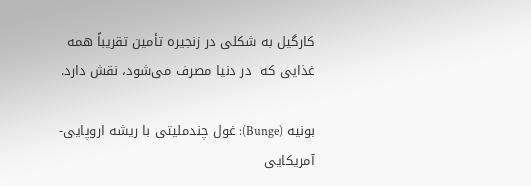کارگیل به شکلی در زنجیره تأمین تقریباً همه  غذایی که  در دنیا مصرف می‌شود، نقش دارد.

بونیه (Bunge): غول چندملیتی با ریشه اروپایی-آمریکایی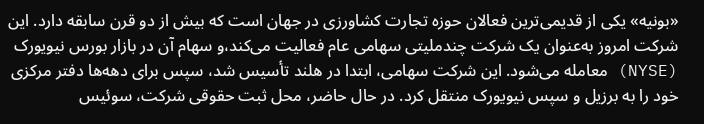«بونیه» یکی از قدیمی‌ترین فعالان حوزه تجارت کشاورزی در جهان است که بیش از دو قرن سابقه دارد. این شرکت امروز به‌عنوان یک شرکت چندملیتی سهامی عام فعالیت می‌کند،و سهام آن در بازار بورس نیویورک (NYSE) معامله می‌شود. این شرکت سهامی، ابتدا در هلند تأسیس شد، سپس برای دهه‌ها دفتر مرکزی خود را به برزیل و سپس نیویورک منتقل کرد. در حال حاضر، محل ثبت حقوقی شرکت، سوئیس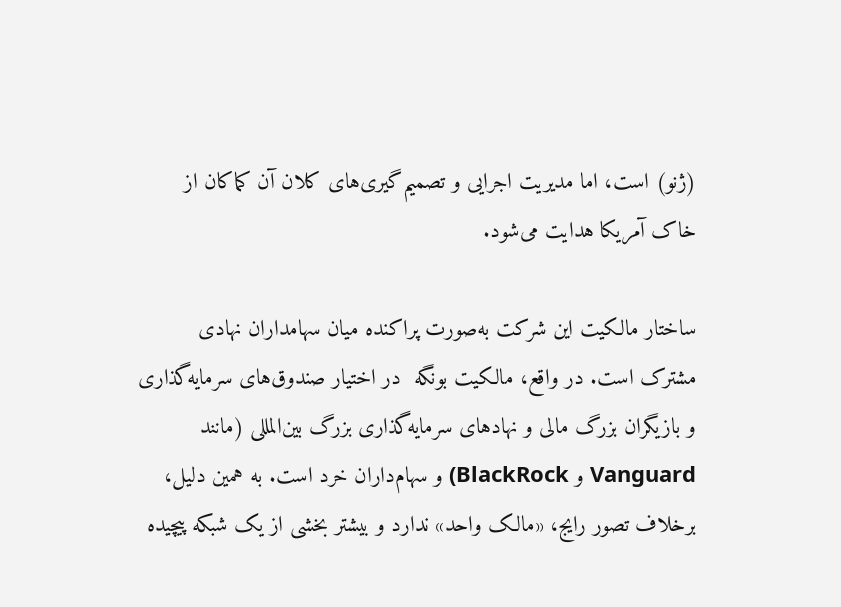(ژنو) است، اما مدیریت اجرایی و تصمیم‌گیری‌های کلان آن کماکان از خاک آمریکا هدایت می‌شود.

ساختار مالکیت این شرکت به‌صورت پراکنده میان سهامداران نهادی مشترک است. در واقع، مالکیت بونگه  در اختیار صندوق‌های سرمایه‌گذاری و بازیگران بزرگ مالی و نهادهای سرمایه‌گذاری بزرگ بین‌المللی (مانند Vanguard و BlackRock) و سهام‌داران خرد است. به همین دلیل، برخلاف تصور رایج، «مالک واحد» ندارد و بیشتر بخشی از یک شبکه پیچیده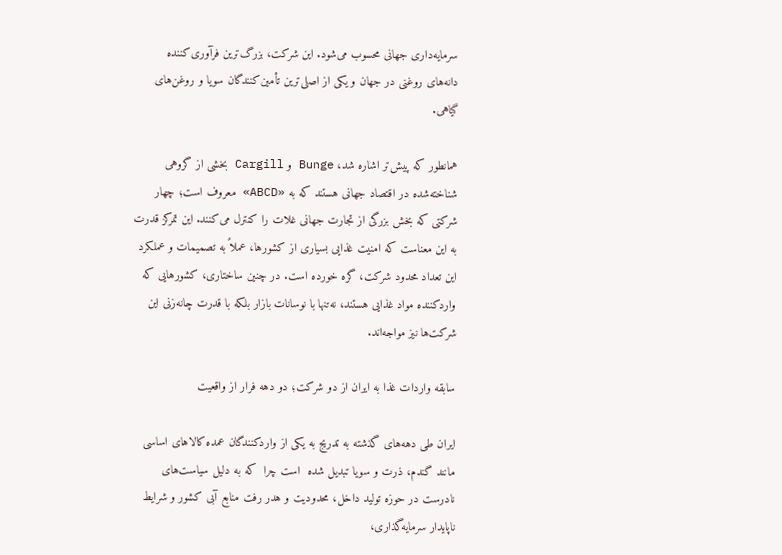سرمایه‌داری جهانی محسوب می‌شود. این شرکت، بزرگ‌ترین فرآوری‌کننده دانه‌های روغنی در جهان و یکی از اصلی‌ترین تأمین‌کنندگان سویا و روغن‌های گیاهی.

همانطور که پیش‌تر اشاره شد، Bunge و Cargill بخشی از گروهی شناخته‌شده در اقتصاد جهانی هستند که به «ABCD» معروف است؛ چهار شرکتی که بخش بزرگی از تجارت جهانی غلات را کنترل می‌کنند. این تمرکز قدرت به این معناست که امنیت غذایی بسیاری از کشورها، عملاً به تصمیمات و عملکرد این تعداد محدود شرکت‌، گره خورده است. در چنین ساختاری، کشورهایی که واردکننده مواد غذایی هستند، نه‌تنها با نوسانات بازار بلکه با قدرت چانه‌زنی این شرکت‌ها نیز مواجه‌اند.

سابقه واردات غذا به ایران از دو شرکت؛ دو دهه فرار از واقعیت

ایران طی دهه‌های گذشته به تدریج به یکی از واردکنندگان عمده کالاهای اساسی مانند گندم، ذرت و سویا تبدیل شده  است چرا  که به دلیل سیاست‌های نادرست در حوزه تولید داخل، محدودیت و هدر رفت منابع آبی کشور و شرایط ناپایدار سرمایه‌گذاری،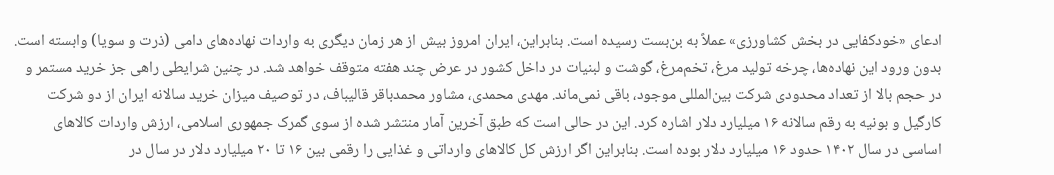ادعای «خودکفایی در بخش کشاورزی» عملاً به بن‌بست رسیده است. بنابراین، ایران امروز بیش از هر زمان دیگری به واردات نهاده‌های دامی (ذرت و سویا) وابسته است. بدون ورود این نهاده‌ها، چرخه تولید مرغ، تخم‌مرغ، گوشت و لبنیات در داخل کشور در عرض چند هفته متوقف خواهد شد. در چنین شرایطی راهی جز خرید مستمر و در حجم بالا از تعداد محدودی شرکت بین‌المللی موجود، باقی نمی‌ماند. مهدی محمدی، مشاور محمدباقر قالیباف، در توصیف میزان خرید سالانه ایران از دو شرکت کارگیل و بونیه به رقم سالانه ۱۶ میلیارد دلار اشاره کرد. این در حالی است که طبق آخرین آمار منتشر شده از سوی گمرک جمهوری اسلامی، ارزش واردات کالاهای اساسی در سال ۱۴۰۲ حدود ۱۶ میلیارد دلار بوده است. بنابراین اگر ارزش کل کالاهای وارداتی و غذایی را رقمی بین ۱۶ تا ۲۰ میلیارد دلار در سال در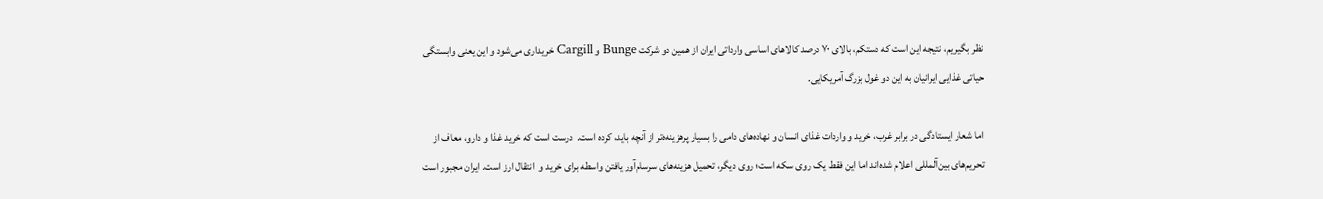نظر بگیریم، نتیجه این است که دستکم، بالای ۷۰ درصد کالاهای اساسی وارداتی ایران از همین دو شرکت Bunge و Cargill خریداری می‌شود و این یعنی وابستگی حیاتی غذایی ایرانیان به این دو غول بزرگ آمریکایی.

اما شعار ایستادگی در برابر غرب، خرید و واردات غذای انسان و نهاده‌های دامی را بسیار پرهزینه‌ه‌تر از آنچه باید، کرده است.  درست است که خرید غذا و دارو، معاف از تحریم‌های بین‌آلمللی اعلام شده‌‌اند اما این فقط یک روی سکه است؛ روی دیگر، تحمیل هزینه‌های سرسام‌آور یافتن واسطه برای خرید و  انتقال ارز است. ایران مجبور است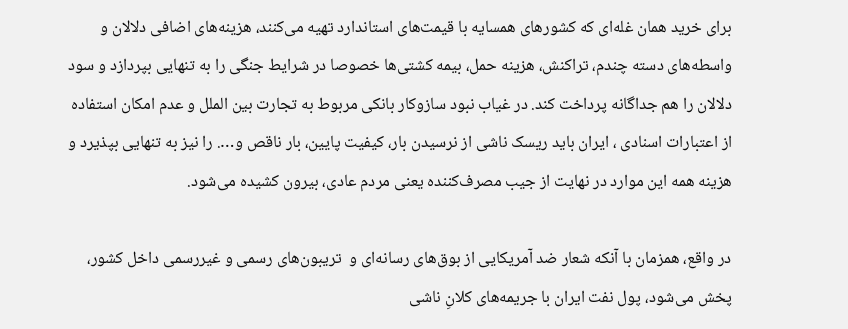برای خرید همان غله‌ای که کشورهای همسایه با قیمت‌های استاندارد تهیه می‌کنند، هزینه‌های اضافی دلالان و واسطه‌های دسته چندم، تراکنش، هزینه حمل، بیمه کشتی‌ها خصوصا در شرایط جنگی را به تنهایی بپردازد و سود دلالان را هم جداگانه پرداخت کند. در غیاب نبود سازوکار بانکی مربوط به تجارت بین الملل و عدم امکان استفاده از اعتبارات اسنادی ، ایران باید ریسک ناشی از نرسیدن بار، کیفیت پایین، بار ناقص و…. را نیز به تنهایی بپذیرد و هزینه همه این موارد در نهایت از جیب مصرف‌کننده یعنی مردم عادی، بیرون کشیده می‌شود.

در واقع، همزمان با آنکه شعار ضد آمریکایی از بوق‌های رسانه‌ای و  تریبون‌های رسمی و غیررسمی داخل کشور، پخش می‌شود، پول نفت ایران با جریمه‌های کلانِ ناشی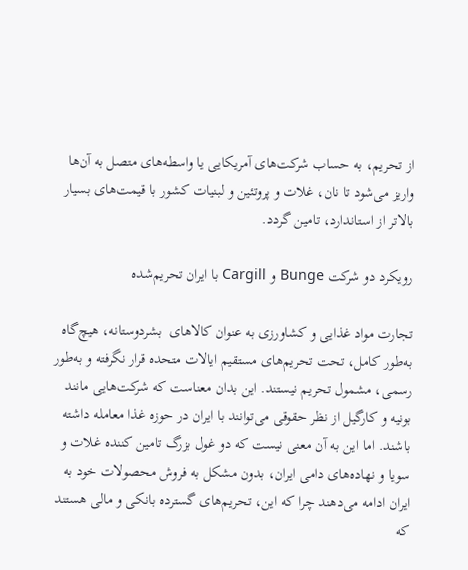از تحریم، به حساب شرکت‌های آمریکایی یا واسطه‌های متصل به آن‌ها واریز می‌شود تا نان، غلات و پروتئین و لبنیات کشور با قیمت‌‌های بسیار بالاتر از استاندارد، تامین گردد.

رویکرد دو شرکت Bunge و Cargill با ایران تحریم‌شده

تجارت مواد غذایی و کشاورزی به عنوان کالاهای  بشردوستانه، هیچ‌گاه به‌طور کامل، تحت تحریم‌های مستقیم ایالات متحده قرار نگرفته و به‌طور رسمی، مشمول تحریم نیستند. این بدان معناست که شرکت‌هایی مانند بونیه و کارگیل از نظر حقوقی می‌توانند با ایران در حوزه غذا معامله داشته باشند. اما این به آن معنی نیست که دو غول بزرگ تامین کننده غلات و سویا و نهاده‌های دامی ایران، بدون مشکل به فروش محصولات خود به ایران ادامه می‌دهند چرا که این، تحریم‌های گسترده بانکی و مالی هستند که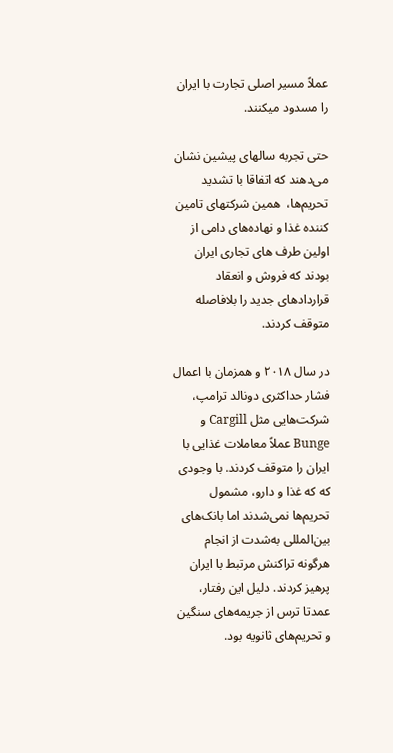عملاً مسیر اصلی تجارت با ایران را مسدود میکنند.

حتی تجربه سالهای پیشین نشان می‌دهند که اتفاقا با تشدید تحریم‌ها،  همین شرکتهای تامین کننده غذا و نهاده‌های دامی از اولین طرف های تجاری ایران بودند که فروش و انعقاد قراردادهای جدید را بلافاصله متوقف کردند.

در سال ۲۰۱۸ و همزمان با اعمال فشار حداکثری دونالد ترامپ، شرکت‌هایی مثل Cargill و Bunge عملاً معاملات غذایی با ایران را متوقف کردند. با وجودی که که غذا و دارو، مشمول تحریم‌ها نمی‌شدند اما بانک‌های بین‌المللی به‌شدت از انجام هرگونه تراکنش مرتبط با ایران پرهیز کردند. دلیل این رفتار، عمدتا ترس از جریمه‌های سنگین و تحریم‌های ثانویه بود.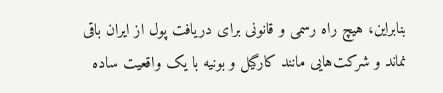بنابراین، هیچ راه رسمی و قانونی برای دریافت پول از ایران باقی نماند و شرکت‌هایی مانند کارگیل و بونیه با یک واقعیت ساده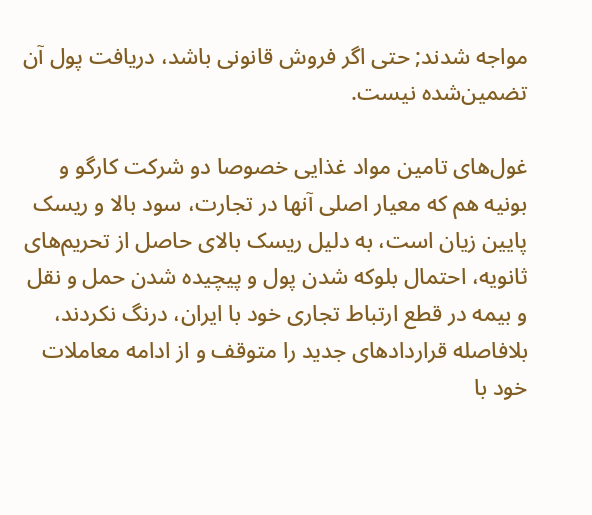مواجه شدند; حتی اگر فروش قانونی باشد، دریافت پول آن تضمین‌شده نیست.

غول‌های تامین مواد غذایی خصوصا دو شرکت کارگو و بونیه هم که معیار اصلی آنها در تجارت، سود بالا و ریسک پایین زیان است، به دلیل ریسک بالای حاصل از تحریم‌های ثانویه، احتمال بلوکه شدن پول و پیچیده شدن حمل و نقل و بیمه در قطع ارتباط تجاری خود با ایران، درنگ نکردند، بلافاصله قراردادهای جدید را متوقف و از ادامه معاملات خود با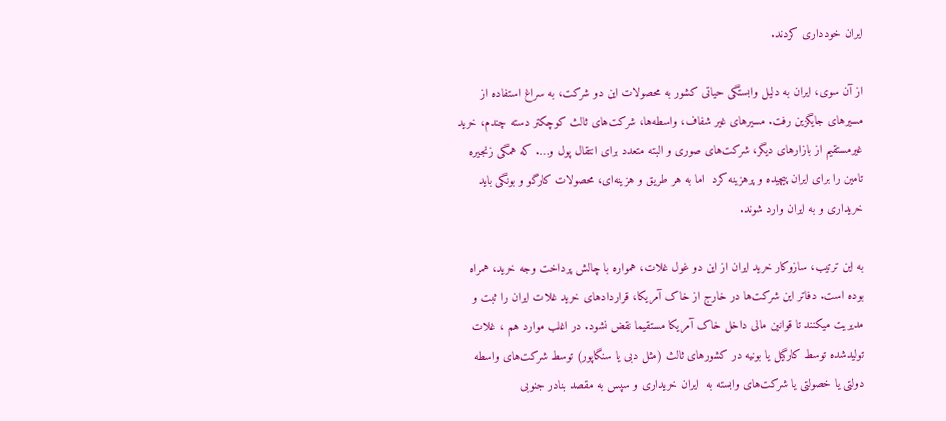ایران خودداری کردند.

از آن سوی، ایران به دلیل وابستگی حیاتی کشور به محصولات این دو شرکت، به سراغ استفاده از مسیرهای جایگزین رفت. مسیرهای غیر شفاف، واسطه‌ها، شرکت‌های ثالث کوچکتر دسته چندم، خرید غیرمستقیم از بازارهای دیگر، شرکت‌های صوری و البته متعدد برای انتقال پول و…. که همگی زنجیره تامین را برای ایران پیچیده و پرهزینه کرد  اما به هر طریق و هزینه‌ای، محصولات کارگو و بونگی باید خریداری و به ایران وارد شوند.

به این ترتیب، سازوکار خرید ایران از این دو غول غلات، همواره با چالش پرداخت وجه خرید، همراه بوده است. دفاتر این شرکت‌ها در خارج از خاک آمریکا، قراردادهای خرید غلات ایران را ثبت و مدیریت میکنند تا قوانین مالی داخل خاک آمریکا مستقیما نقض نشود. در اغلب موارد هم ، غلات تولیدشده توسط کارگیل یا بونیه در کشورهای ثالث (مثل دبی یا سنگاپور) توسط شرکت‌های واسطه دولتی یا خصولتی یا شرکت‌های وابسته به  ایران خریداری و سپس به مقصد بنادر جنوبی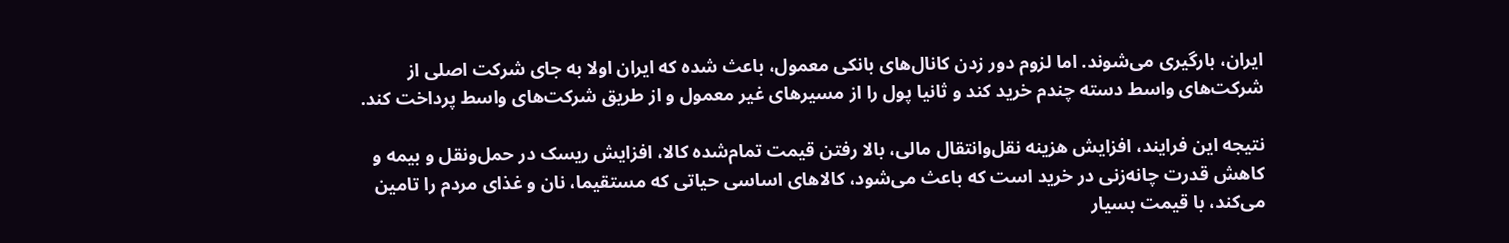ایران، بارگیری می‌شوند. اما لزوم دور زدن کانال‌های بانکی معمول، باعث شده که ایران اولا به جای شرکت اصلی از شرکت‌های واسط دسته چندم خرید کند و ثانیا پول را از مسیرهای غیر معمول و از طریق شرکت‌های واسط پرداخت کند.

نتیجه این فرایند، افزایش هزینه نقل‌وانتقال مالی، بالا رفتن قیمت تمام‌شده کالا، افزایش ریسک در حمل‌ونقل و بیمه و کاهش قدرت چانه‌زنی در خرید است که باعث می‌شود، کالاهای اساسی حیاتی که مستقیما، نان و غذای مردم را تامین می‌کند، با قیمت بسیار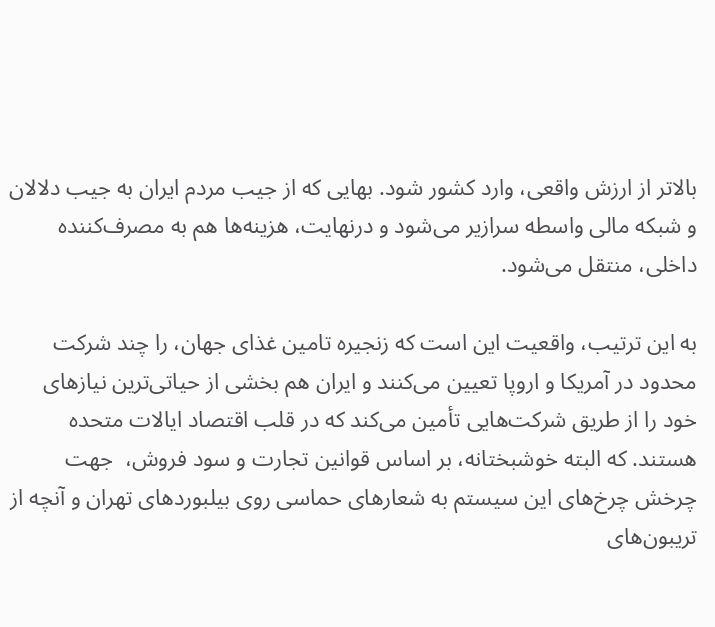بالاتر از ارزش واقعی، وارد کشور شود. بهایی که از جیب مردم ایران به جیب دلالان و شبکه مالی واسطه سرازیر می‌شود و درنهایت، هزینه‌ها هم به مصرف‌کننده داخلی، منتقل می‌شود.

به این ترتیب، واقعیت این است که زنجیره تامین غذای جهان، را چند شرکت محدود در آمریکا و اروپا تعیین می‌کنند و ایران هم بخشی از حیاتی‌ترین نیازهای خود را از طریق شرکت‌هایی تأمین می‌کند که در قلب اقتصاد ایالات متحده هستند. که البته خوشبختانه، بر اساس قوانین تجارت و سود فروش،  جهت چرخش چرخ‌های این سیستم به شعارهای حماسی روی بیلبوردهای تهران و آنچه از تریبون‌‌های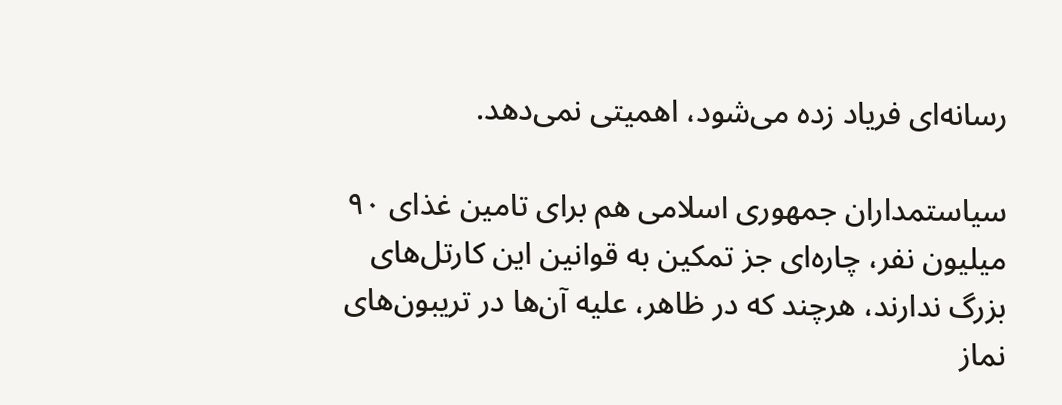رسانه‌ای فریاد زده می‌شود، اهمیتی نمی‌دهد.

سیاستمداران جمهوری اسلامی هم برای تامین غذای ۹۰ میلیون نفر، چاره‌ای جز تمکین به قوانین این کارتل‌های بزرگ ندارند، هرچند که در ظاهر، علیه آن‌ها در تریبون‌های نماز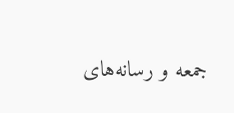جمعه و رسانه‌های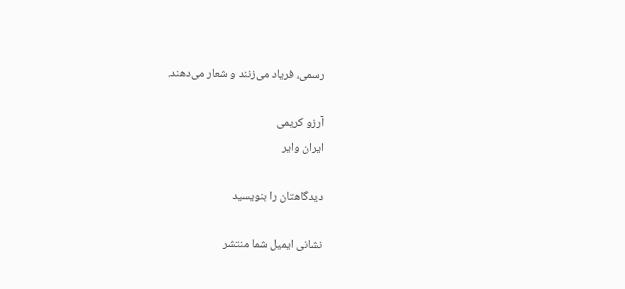رسمی، فریاد می‌زنند و شعار می‌دهند.

آرزو کریمی
ایران وایر

دیدگاهتان را بنویسید

نشانی ایمیل شما منتشر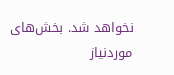نخواهد شد. بخش‌های موردنیاز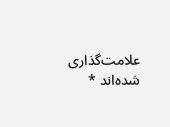علامت‌گذاری شده‌اند *